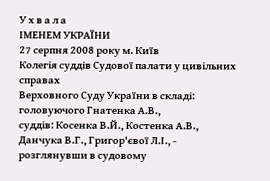У х в а л а
ІМЕНЕМ УКРАЇНИ
27 серпня 2008 року м. Київ
Колегія суддів Судової палати у цивільних справах
Верховного Суду України в складі:
головуючого Гнатенка А.В.,
суддів: Косенка В.Й., Костенка А.В., Данчука В.Г., Григор'євої Л.І., -
розглянувши в судовому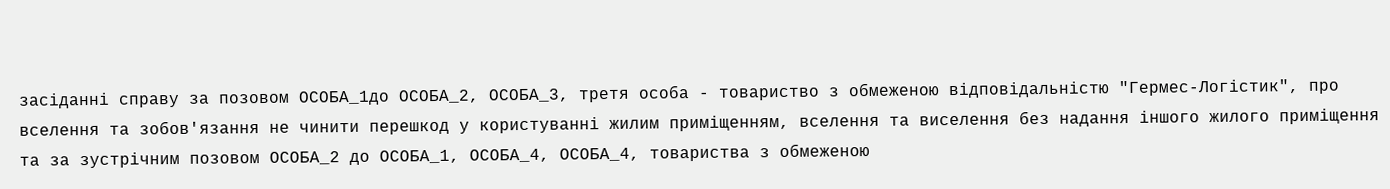засіданні справу за позовом ОСОБА_1до ОСОБА_2, ОСОБА_3, третя особа - товариство з обмеженою відповідальністю "Гермес-Логістик", про вселення та зобов'язання не чинити перешкод у користуванні жилим приміщенням, вселення та виселення без надання іншого жилого приміщення та за зустрічним позовом ОСОБА_2 до ОСОБА_1, ОСОБА_4, ОСОБА_4, товариства з обмеженою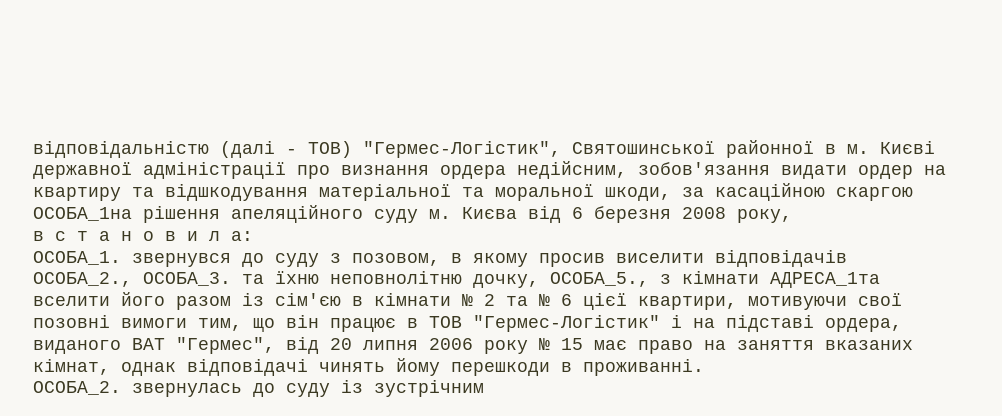відповідальністю (далі - ТОВ) "Гермес-Логістик", Святошинської районної в м. Києві державної адміністрації про визнання ордера недійсним, зобов'язання видати ордер на квартиру та відшкодування матеріальної та моральної шкоди, за касаційною скаргою ОСОБА_1на рішення апеляційного суду м. Києва від 6 березня 2008 року,
в с т а н о в и л а:
ОСОБА_1. звернувся до суду з позовом, в якому просив виселити відповідачів ОСОБА_2., ОСОБА_3. та їхню неповнолітню дочку, ОСОБА_5., з кімнати АДРЕСА_1та вселити його разом із сім'єю в кімнати № 2 та № 6 цієї квартири, мотивуючи свої позовні вимоги тим, що він працює в ТОВ "Гермес-Логістик" і на підставі ордера, виданого ВАТ "Гермес", від 20 липня 2006 року № 15 має право на заняття вказаних кімнат, однак відповідачі чинять йому перешкоди в проживанні.
ОСОБА_2. звернулась до суду із зустрічним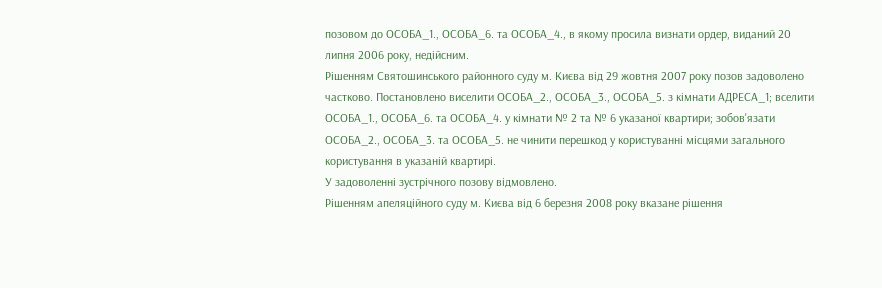позовом до ОСОБА_1., ОСОБА_6. та ОСОБА_4., в якому просила визнати ордер, виданий 20 липня 2006 року, недійсним.
Рішенням Святошинського районного суду м. Києва від 29 жовтня 2007 року позов задоволено частково. Постановлено виселити ОСОБА_2., ОСОБА_3., ОСОБА_5. з кімнати АДРЕСА_1; вселити ОСОБА_1., ОСОБА_6. та ОСОБА_4. у кімнати № 2 та № 6 указаної квартири; зобов'язати ОСОБА_2., ОСОБА_3. та ОСОБА_5. не чинити перешкод у користуванні місцями загального користування в указаній квартирі.
У задоволенні зустрічного позову відмовлено.
Рішенням апеляційного суду м. Києва від 6 березня 2008 року вказане рішення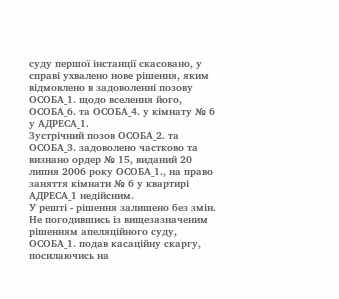суду першої інстанції скасовано, у справі ухвалено нове рішення, яким відмовлено в задоволенні позову ОСОБА_1. щодо вселення його, ОСОБА_6. та ОСОБА_4. у кімнату № 6 у АДРЕСА_1.
Зустрічний позов ОСОБА_2. та ОСОБА_3. задоволено частково та визнано ордер № 15, виданий 20 липня 2006 року ОСОБА_1., на право заняття кімнати № 6 у квартирі АДРЕСА_1 недійсним.
У решті - рішення залишено без змін.
Не погодившись із вищезазначеним рішенням апеляційного суду, ОСОБА_1. подав касаційну скаргу, посилаючись на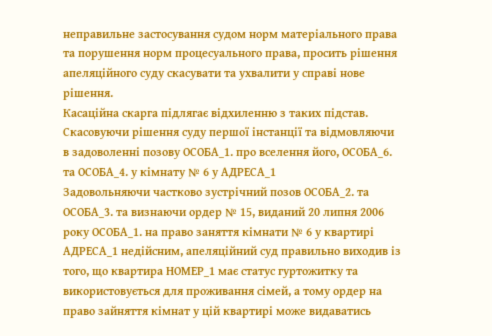неправильне застосування судом норм матеріального права та порушення норм процесуального права, просить рішення апеляційного суду скасувати та ухвалити у справі нове рішення.
Касаційна скарга підлягає відхиленню з таких підстав.
Скасовуючи рішення суду першої інстанції та відмовляючи в задоволенні позову ОСОБА_1. про вселення його, ОСОБА_6. та ОСОБА_4. у кімнату № 6 у АДРЕСА_1
Задовольняючи частково зустрічний позов ОСОБА_2. та ОСОБА_3. та визнаючи ордер № 15, виданий 20 липня 2006 року ОСОБА_1. на право заняття кімнати № 6 у квартирі АДРЕСА_1 недійсним, апеляційний суд правильно виходив із того, що квартира НОМЕР_1 має статус гуртожитку та використовується для проживання сімей, а тому ордер на право зайняття кімнат у цій квартирі може видаватись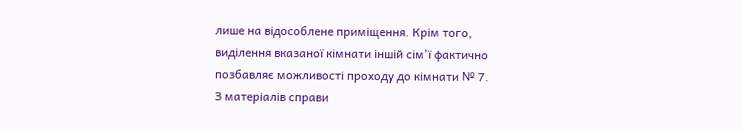лише на відособлене приміщення. Крім того, виділення вказаної кімнати іншій сім'ї фактично позбавляє можливості проходу до кімнати № 7.
З матеріалів справи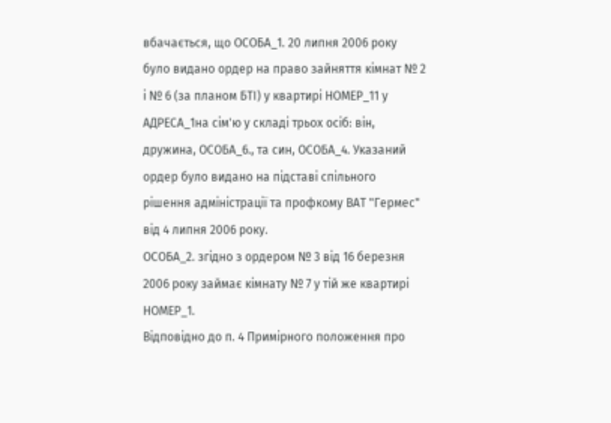вбачається, що ОСОБА_1. 20 липня 2006 року було видано ордер на право зайняття кімнат № 2 і № 6 (за планом БТІ) у квартирі НОМЕР_11 у АДРЕСА_1на сім'ю у складі трьох осіб: він, дружина, ОСОБА_6., та син, ОСОБА_4. Указаний ордер було видано на підставі спільного рішення адміністрації та профкому ВАТ "Гермес" від 4 липня 2006 року.
ОСОБА_2. згідно з ордером № 3 від 16 березня 2006 року займає кімнату № 7 у тій же квартирі НОМЕР_1.
Відповідно до п. 4 Примірного положення про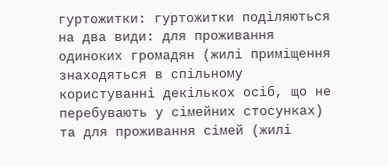гуртожитки: гуртожитки поділяються на два види: для проживання одиноких громадян (жилі приміщення знаходяться в спільному користуванні декількох осіб, що не перебувають у сімейних стосунках) та для проживання сімей (жилі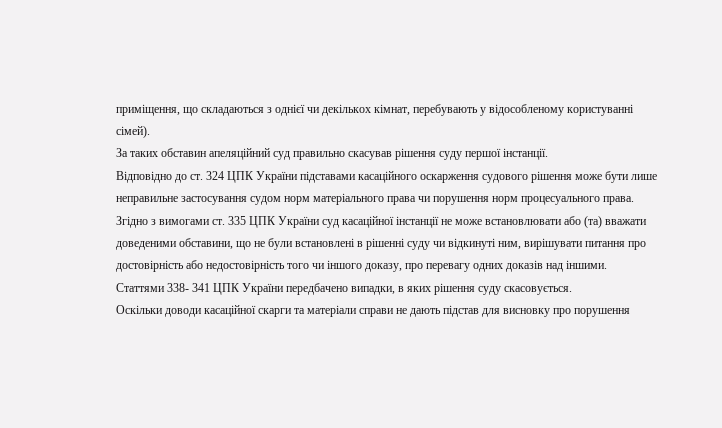приміщення, що складаються з однієї чи декількох кімнат, перебувають у відособленому користуванні сімей).
За таких обставин апеляційний суд правильно скасував рішення суду першої інстанції.
Відповідно до ст. 324 ЦПК України підставами касаційного оскарження судового рішення може бути лише неправильне застосування судом норм матеріального права чи порушення норм процесуального права.
Згідно з вимогами ст. 335 ЦПК України суд касаційної інстанції не може встановлювати або (та) вважати доведеними обставини, що не були встановлені в рішенні суду чи відкинуті ним, вирішувати питання про достовірність або недостовірність того чи іншого доказу, про перевагу одних доказів над іншими.
Статтями 338- 341 ЦПК України передбачено випадки, в яких рішення суду скасовується.
Оскільки доводи касаційної скарги та матеріали справи не дають підстав для висновку про порушення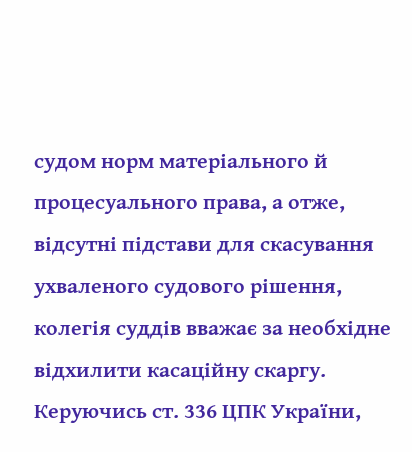судом норм матеріального й процесуального права, а отже, відсутні підстави для скасування ухваленого судового рішення, колегія суддів вважає за необхідне відхилити касаційну скаргу.
Керуючись ст. 336 ЦПК України,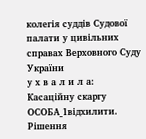колегія суддів Судової палати у цивільних справах Верховного Суду України
у х в а л и л а:
Касаційну скаргу ОСОБА_1відхилити.
Рішення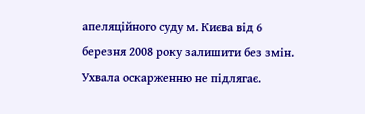апеляційного суду м. Києва від 6 березня 2008 року залишити без змін.
Ухвала оскарженню не підлягає.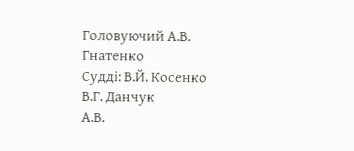Головуючий А.В. Гнатенко
Судді: В.Й. Косенко
В.Г. Данчук
А.В.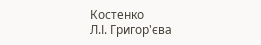Костенко
Л.І. Григор'єва